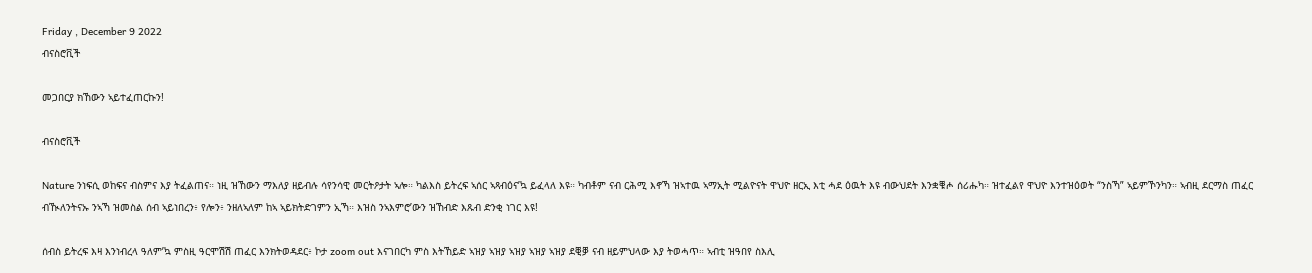Friday , December 9 2022
ብናስሮቪች

መጋበርያ ክኸውን ኣይተፈጠርኩን!

ብናስሮቪች

Nature ንነፍሲ ወከፍና ብስምና እያ ትፈልጠና። ነዚ ዝኸውን ማእለያ ዘይብሉ ሳየንሳዊ መርትዖታት ኣሎ። ካልእስ ይትረፍ ኣሰር ኣጻብዕና’ኳ ይፈላለ እዩ። ካብቶም ናብ ርሕሚ እኖኻ ዝኣተዉ ኣማኢት ሚልዮናት ዋህዮ ዘርኢ እቲ ሓደ ዕዉት እዩ ብውህደት እንቋቑሖ ሰሪሑካ። ዝተፈልየ ዋህዮ እንተዝዕወት “ንስኻ” ኣይምኾንካን። ኣብዚ ደርማስ ጠፈር ብዂለንትናኡ ንኣኻ ዝመስል ሰብ ኣይነበረን፥ የሎን፥ ንዘለኣለም ከኣ ኣይክትድገምን ኢኻ። እዝስ ንኣእምሮ’ውን ዝኸብድ እጹብ ድንቂ ነገር እዩ!

ሰብስ ይትረፍ እዛ እንነብረላ ዓለም’ኳ ምስዚ ዓርሞሽሽ ጠፈር እንክትወዳደር፥ ኮታ zoom out እናገበርካ ምስ እትኸይድ ኣዝያ ኣዝያ ኣዝያ ኣዝያ ኣዝያ ደቒቓ ናብ ዘይምህላው እያ ትወሓጥ። ኣብቲ ዝዓበየ ስእሊ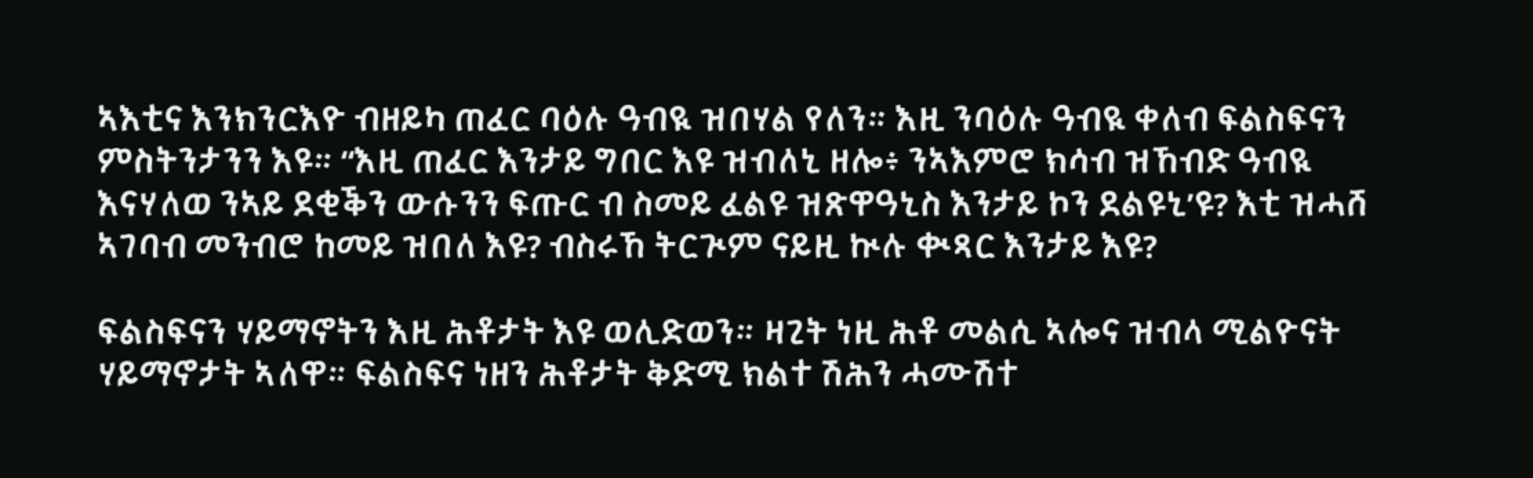ኣእቲና እንክንርእዮ ብዘይካ ጠፈር ባዕሉ ዓብዪ ዝበሃል የለን። እዚ ንባዕሉ ዓብዪ ቀለብ ፍልስፍናን ምስትንታንን እዩ። “እዚ ጠፈር እንታይ ግበር እዩ ዝብለኒ ዘሎ፥ ንኣእምሮ ክሳብ ዝኸብድ ዓብዪ እናሃለወ ንኣይ ደቂቕን ውሱንን ፍጡር ብ ስመይ ፈልዩ ዝጽዋዓኒስ እንታይ ኮን ደልዩኒ’ዩ? እቲ ዝሓሸ ኣገባብ መንብሮ ከመይ ዝበለ እዩ? ብስሩኸ ትርጒም ናይዚ ኲሉ ቊጻር እንታይ እዩ?

ፍልስፍናን ሃይማኖትን እዚ ሕቶታት እዩ ወሊድወን። ዛጊት ነዚ ሕቶ መልሲ ኣሎና ዝብላ ሚልዮናት ሃይማኖታት ኣለዋ። ፍልስፍና ነዘን ሕቶታት ቅድሚ ክልተ ሽሕን ሓሙሽተ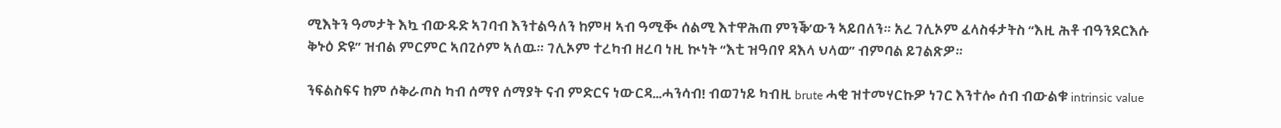ሚእትን ዓመታት እኳ ብውዱድ ኣገባብ እንተልዓለን ከምዛ ኣብ ዓሚቚ ሰልሚ እተዋሕጠ ምንቕ’ውን ኣይበለን። አረ ገሊኦም ፈላስፋታትስ “እዚ ሕቶ ብዓንደርእሱ ቅኑዕ ድዩ” ዝብል ምርምር ኣበጊሶም ኣለዉ። ገሊኦም ተረካብ ዘረባ ነዚ ኲነት “እቲ ዝዓበየ ዳእላ ህላወ” ብምባል ይገልጽዎ።

ንፍልስፍና ከም ሶቅራጦስ ካብ ሰማየ ሰማያት ናብ ምድርና ነውርዳ…ሓንሳብ! ብወገነይ ካብዚ brute ሓቂ ዝተመሃርኩዎ ነገር እንተሎ ሰብ ብውልቁ intrinsic value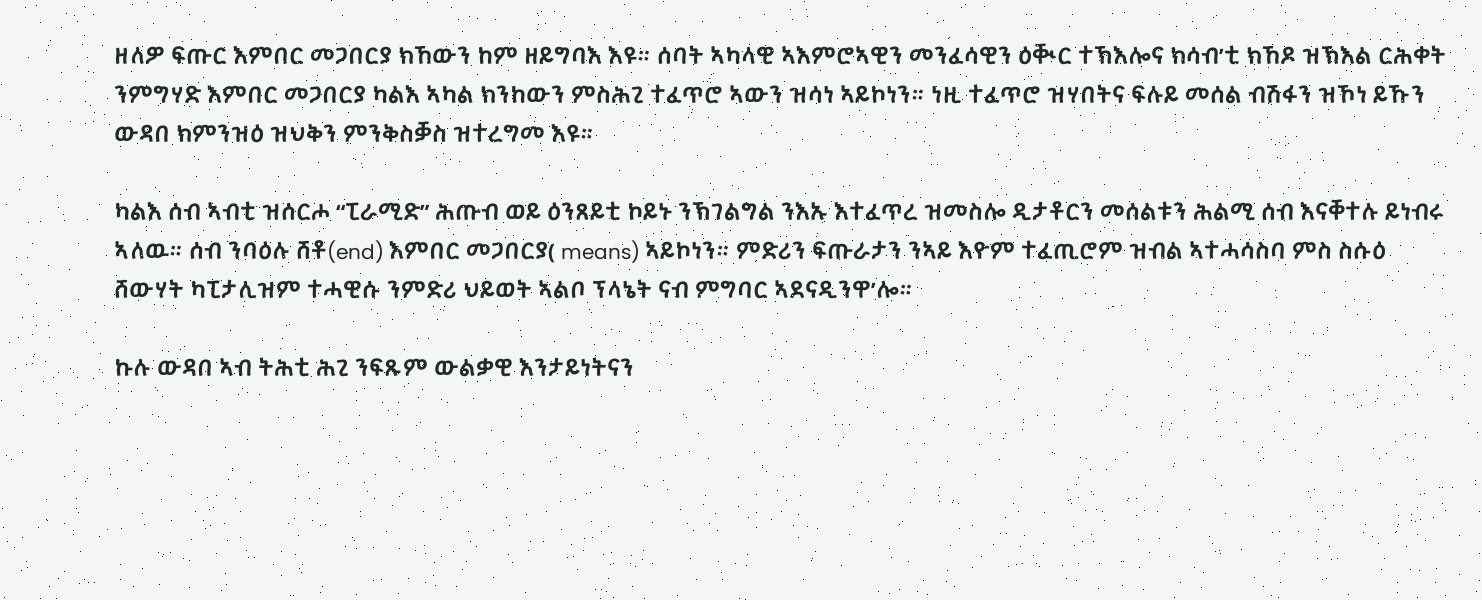ዘለዎ ፍጡር እምበር መጋበርያ ክኸውን ከም ዘይግባእ እዩ። ሰባት ኣካላዊ ኣእምሮኣዊን መንፈሳዊን ዕቚር ተኽእሎና ክሳብ’ቲ ክኸዶ ዝኽእል ርሕቀት ንምግሃድ እምበር መጋበርያ ካልእ ኣካል ክንከውን ምስሕጊ ተፈጥሮ ኣውን ዝሳነ ኣይኮነን። ነዚ ተፈጥሮ ዝሃበትና ፍሉይ መሰል ብሽፋን ዝኾነ ይኹን ውዳበ ክምንዝዕ ዝህቅን ምንቅስቓስ ዝተረግመ እዩ።

ካልእ ሰብ ኣብቲ ዝሰርሖ “ፒራሚድ” ሕጡብ ወይ ዕንጸይቲ ኮይኑ ንኽገልግል ንእኡ እተፈጥረ ዝመስሎ ዲታቶርን መሰልቱን ሕልሚ ሰብ እናቐተሉ ይነብሩ ኣለዉ። ሰብ ንባዕሉ ሸቶ(end) እምበር መጋበርያ( means) ኣይኮነን። ምድሪን ፍጡራታን ንኣይ እዮም ተፈጢሮም ዝብል ኣተሓሳስባ ምስ ስሱዕ ሸውሃት ካፒታሊዝም ተሓዊሱ ንምድሪ ህይወት ኣልቦ ፕላኔት ናብ ምግባር ኣደናዲንዋ’ሎ።

ኩሉ ውዳበ ኣብ ትሕቲ ሕጊ ንፍጹም ውልቃዊ እንታይነትናን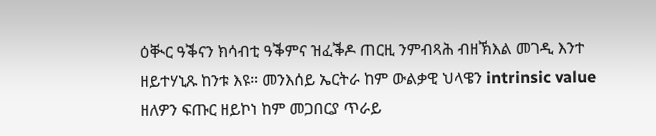ዕቚር ዓቕናን ክሳብቲ ዓቕምና ዝፈቕዶ ጠርዚ ንምብጻሕ ብዘኽእል መገዲ እንተ ዘይተሃኒጹ ከንቱ እዩ። መንእሰይ ኤርትራ ከም ውልቃዊ ህላዌን intrinsic value ዘለዎን ፍጡር ዘይኮነ ከም መጋበርያ ጥራይ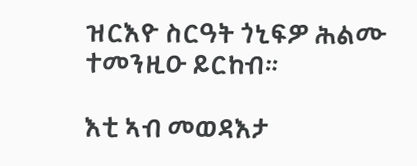ዝርእዮ ስርዓት ጎኒፍዎ ሕልሙ ተመንዚዑ ይርከብ።

እቲ ኣብ መወዳእታ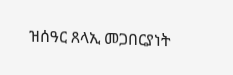ዝሰዓር ጸላኢ መጋበርያነት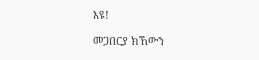እዩ!

መጋበርያ ክኸውን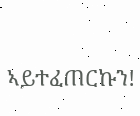ኣይተፈጠርኩን!